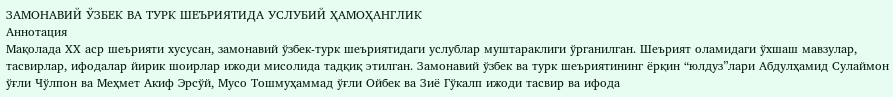ЗАМОНАВИЙ ЎЗБЕК ВА ТУРК ШЕЪРИЯТИДА УСЛУБИЙ ҲАМОҲАНГЛИК
Аннотация
Мақолада ХХ аср шеърияти хусусан, замонавий ўзбек-турк шеъриятидаги услублар муштараклиги ўрганилган. Шеърият оламидаги ўхшаш мавзулар, тасвирлар, ифодалар йирик шоирлар ижоди мисолида тадқиқ этилган. Замонавий ўзбек ва турк шеъриятининг ёрқин “юлдуз”лари Абдулҳамид Сулаймон ўғли Чўлпон ва Меҳмет Акиф Эрсўй, Мусо Тошмуҳаммад ўғли Ойбек ва Зиё Гўкалп ижоди тасвир ва ифода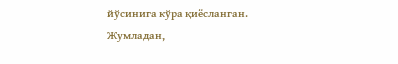йўсинига кўра қиёсланган. Жумладан,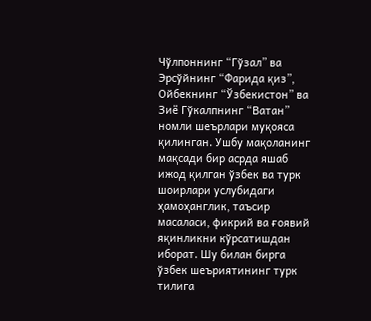Чўлпоннинг “Гўзал” ва Эрсўйнинг “Фарида қиз”, Ойбекнинг “Ўзбекистон” ва Зиё Гўкалпнинг “Ватан” номли шеърлари муқояса қилинган. Ушбу мақоланинг мақсади бир асрда яшаб ижод қилган ўзбек ва турк шоирлари услубидаги ҳамоҳанглик, таъсир масаласи, фикрий ва ғоявий яқинликни кўрсатишдан иборат. Шу билан бирга ўзбек шеъриятининг турк тилига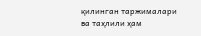қилинган таржималари ва таҳлили ҳам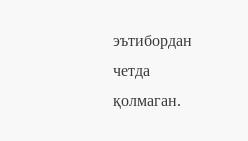эътибордан четда қолмаган.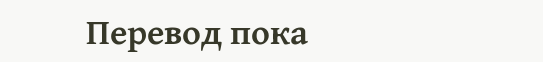Перевод пока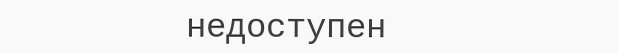недоступен